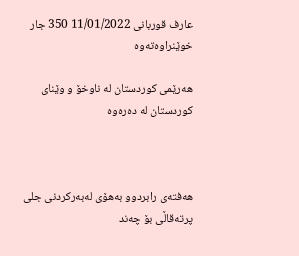عارف قوربانی 11/01/2022 350 جار خوێنراوەتەوە

هه‌رێمی كوردستان له‌ ناوخۆ و وێنای كوردستان له‌ ده‌ره‌وه



هه‌فته‌ی رابردوو به‌هۆی له‌به‌ركردنی جلی پرته‌قاڵی بۆ چه‌ند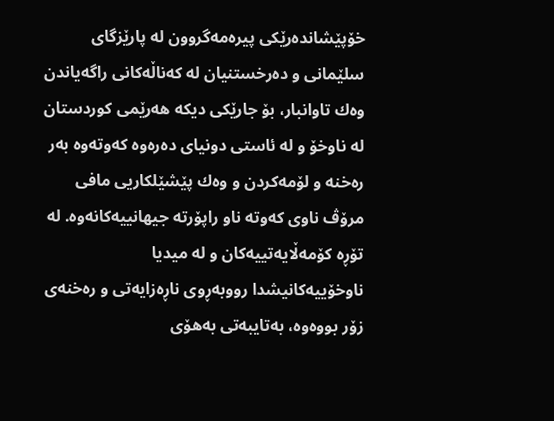خۆپێشانده‌رێكی پیره‌مه‌گروون له‌ پارێزگای سلێمانی و ده‌رخستنیان له‌ كه‌ناڵه‌كانی راگه‌یاندن وه‌ك تاوانبار، بۆ جارێكی دیكه‌ هه‌رێمی كوردستان له‌ ناوخۆ و له‌ ئاستی دونیای ده‌ره‌وه‌ كه‌وته‌وه‌ به‌ر ره‌خنه ‌و لۆمه‌كردن و وه‌ك پێشێلكاریی مافی مرۆڤ ناوی كه‌وته‌ ناو راپۆرته‌ جیهانییه‌كانه‌وه‌. له‌ تۆڕه‌ كۆمه‌ڵایه‌تییه‌كان و له‌ میدیا ناوخۆییه‌كانیشدا رووبه‌ڕوی ناڕه‌زایه‌تی و ره‌خنه‌ی زۆر بووه‌وه‌، به‌تایبه‌تی به‌هۆی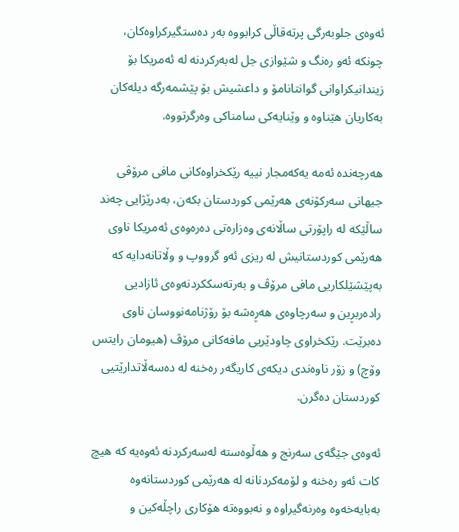ئه‌وه‌ی جلوبه‌رگی پرته‌قاڵی كرابووه‌ به‌ر ده‌ستگیركراوه‌كان، چونكه‌ ئه‌و ره‌نگ و شێوازی جل له‌به‌ركردنه‌ له‌ ئه‌مریكا بۆ زیندانیكراوانی گوانتانامۆ و داعشیش بۆ پێشمه‌رگه‌ دیله‌كان به‌كاریان هێناوه‌ و وێنایه‌كی سامناكی وه‌رگرتووه‌.

هه‌رچه‌نده‌ ئه‌مه‌ یه‌كه‌مجار نییه‌ رێكخراوه‌كانی مافی مرۆڤی جیهانی سه‌ركۆنه‌ی هه‌رێمی كوردستان بكه‌ن، به‌درێژایی چه‌ند ساڵێكه‌ له‌ راپۆرتی ساڵانه‌ی وه‌زاره‌تی ده‌ره‌وه‌ی ئه‌مریكا ناوی هه‌رێمی كوردستانیش له‌ ریزی ئه‌و گرووپ و وڵاتانه‌دایه‌ كه‌ به‌پێشێلكاریی مافی مرۆڤ و به‌رته‌سككردنه‌وه‌ی ئازادیی راده‌ربڕین و سه‌رچاوه‌ی هه‌ڕه‌شه‌ بۆ رۆژنامه‌نووسان ناوی ده‌برێت. رێكخراوی چاودێریی مافه‌كانی مرۆڤ (هیومان رایتس وۆچ) و زۆر ناوه‌ندی دیكه‌ی كاریگه‌ر ره‌خنه‌ له‌ ده‌سه‌ڵاتدارێتیی كوردستان ده‌گرن.

ئه‌وه‌ی جێگه‌ی سه‌رنج و هه‌ڵوه‌سته‌ له‌سه‌ركردنه‌ ئه‌وه‌یه‌ كه‌ هیچ كات ئه‌و ره‌خنه ‌و لۆمه‌كردنانه‌ له‌ هه‌رێمی كوردستانه‌وه‌ به‌بایه‌خه‌وه‌ وه‌رنه‌گیراوه‌ و نه‌بووەته‌ هۆكاری راچڵه‌كین و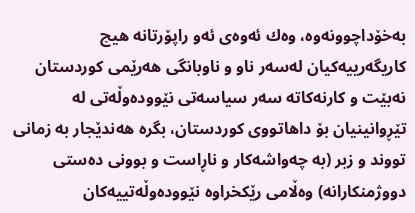به‌خۆداچوونه‌وه‌، وه‌ك ئه‌وه‌ی ئه‌و راپۆرتانه‌ هیچ كاریگه‌رییه‌كیان له‌سه‌ر ناو و ناوبانگی هه‌رێمی كوردستان نه‌بێت و كارنه‌كاته‌ سه‌ر سیاسه‌تی نێووده‌وڵه‌تی له‌ تێڕوانینیان بۆ داهاتووی كوردستان، بگره‌ هه‌ندێجار به‌ زمانی تووند و زبر (به‌ چه‌واشه‌كار و ناڕاست و بوونی ده‌ستی دووژمنكارانه‌) وه‌ڵامی رێكخراوه‌ نێووده‌وڵه‌تییه‌كان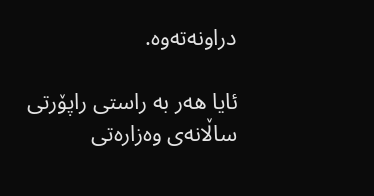دراونه‌ته‌وه‌.

ئایا هه‌ر به‌ راستی راپۆرتی ساڵانه‌ی وه‌زاره‌تی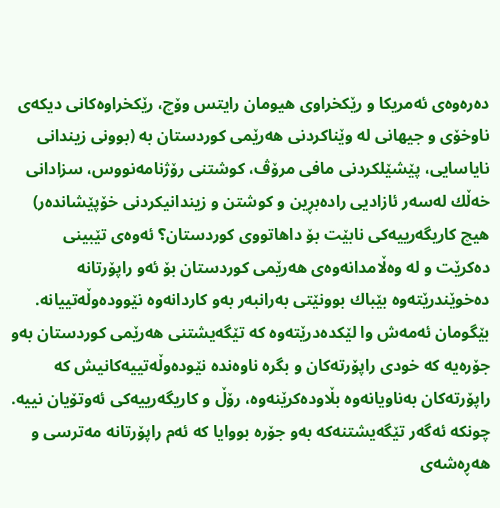ده‌ره‌وه‌ی ئه‌مریكا و رێكخراوی هیومان رایتس وۆچ، رێكخراوه‌كانی دیكه‌ی ناوخۆی و جیهانی له‌ وێناكردنی هه‌رێمی كوردستان به‌ (بوونی زیندانی نایاسایی، پێشێلكردنی مافی مرۆڤ، كوشتنی رۆژنامه‌نووس، سزادانی خه‌ڵك له‌سه‌ر ئازادیی راده‌بڕین و كوشتن و زیندانیكردنی خۆپێشانده‌ر) هیچ كاریگه‌رییه‌كی نابێت بۆ داهاتووی كوردستان؟ ئه‌وه‌ی تێبینی ده‌كرێت و له‌ وه‌ڵامدانه‌وه‌ی هه‌رێمی کوردستان بۆ ئه‌و راپۆرتانه‌ ده‌خوێندرێته‌وه‌ بێباك بوونێتی به‌رانبه‌ر به‌و كاردانه‌وه‌ نێووده‌وڵه‌تییانه‌. بێگومان ئه‌مه‌ش وا لێكده‌درێته‌وه‌ كه‌ تێگه‌یشتنی هه‌رێمی کوردستان به‌و جۆره‌یه‌ كه‌ خودی راپۆرته‌كان و بگره‌ ناوه‌نده‌ نێوده‌وڵه‌تییه‌كانیش كه‌ راپۆرته‌كان به‌ناویانه‌وه‌ بڵاوده‌كرێنه‌وه‌، رۆڵ و كاریگه‌رییه‌كی ئه‌وتۆیان نییه‌. چونكه‌ ئه‌گه‌ر تێگه‌یشتنه‌كه‌ به‌و جۆره‌ بووایا كه‌ ئه‌م راپۆرتانه‌ مه‌ترسی و هه‌ڕه‌شه‌ی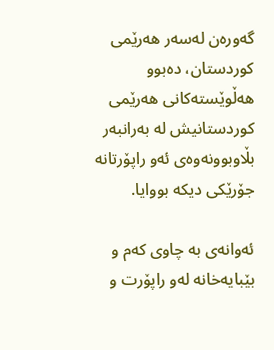گه‌وره‌ن له‌سه‌ر هه‌رێمی كوردستان، ده‌بوو هه‌ڵوێسته‌كانی هه‌رێمی كوردستانیش له‌ به‌رانبه‌ر بڵاوبوونه‌وه‌ی ئه‌و راپۆرتانه‌ جۆرێكی دیكه‌ بووایا.

ئه‌وانه‌ی به ‌چاوی كه‌م و بێبایه‌خانه‌ له‌و راپۆرت و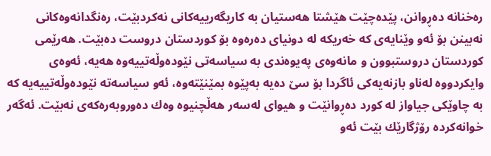ره‌خنانه‌ ده‌ڕوانن، پێده‌چێت هێشتا هه‌ستیان به‌ كاریگه‌رییه‌كانی نه‌كردبێت، ره‌نگدانه‌وه‌كانی نه‌بینن بۆ ئه‌و وێنایه‌ی كه‌ خه‌ریكه‌ له‌ دونیای ده‌ره‌وه‌ بۆ كوردستان دروست ده‌بێت. هه‌رێمی كوردستان دروستبوون و مانه‌وه‌ی په‌یوه‌ندی به‌ سیاسه‌تی نێوده‌وڵه‌تییه‌وه‌ هه‌یه‌، ئه‌وه‌ی وایكردووه‌ له‌ناو بازنه‌یه‌كی ئاگردا بۆ سێ‌ ده‌یه‌ به‌پێوه‌ بمێنێته‌وه‌، ئه‌و سیاسه‌ته‌ نێوده‌وڵه‌تییه‌یه‌ كه‌ به‌ چاوێكی جیاواز له‌ كورد ده‌ڕوانێت و هیوای له‌سه‌ر هه‌ڵچنیوه‌ وه‌ك ده‌وروبه‌ره‌كه‌ی نه‌بێت. ئه‌گه‌ر خوانه‌كرده‌ رۆژگارێك بێت ئه‌و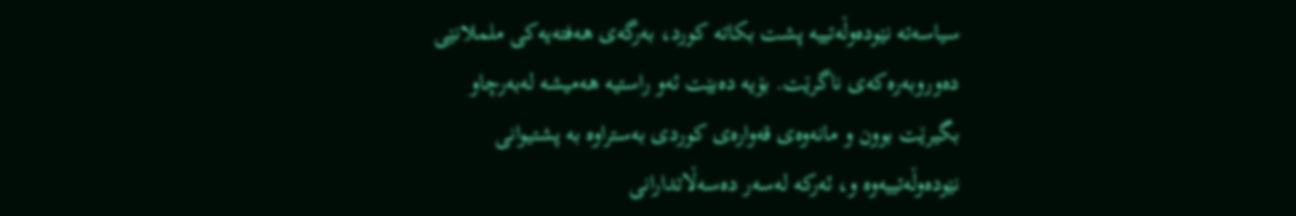سیاسه‌ته‌ نێوده‌وڵه‌تییه‌ پشت بكاته‌ كورد، به‌رگه‌ی هه‌فته‌یه‌كی ململانێی ده‌وروبه‌ره‌كه‌ی ناگرێت. بۆیه‌ ده‌بێت ئه‌و راستیه‌ هه‌میشه‌ له‌به‌رچاو بگیرێت بوون و مانه‌وه‌ی قه‌واره‌ی كوردی به‌ستراوه‌ به‌ پشتیوانی نێوده‌وڵه‌تییه‌وه و،‌ ئه‌ركه‌ له‌سه‌ر ده‌سه‌ڵاتدارانی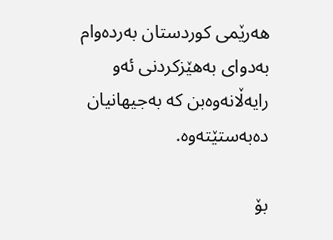هه‌رێمی کوردستان به‌رده‌وام به‌دوای به‌هێزكردنی ئه‌و رایه‌ڵانه‌وه‌بن كه‌ به‌جیهانیان ده‌به‌ستێته‌وه‌.

بۆ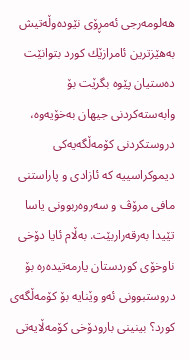هه‌لومه‌رجی ئه‌مڕۆی نێوده‌وڵه‌تیش به‌هێزترین ئامرازێك كورد بتوانێت ده‌ستیان پێوه‌ بگرێت بۆ وابه‌سته‌كردنی جیهان به‌خۆیه‌وه‌، دروستكردنی كۆمه‌ڵگەیه‌كی دیموكراسییه‌ كه‌ ئازادی و پاراستنی مافی مرۆڤ و سه‌روه‌ربوونی یاسا تێیدا به‌رقه‌راربێت. به‌ڵام ئایا دۆخی ناوخۆی كوردستان یارمه‌تیده‌ره‌ بۆ دروستبوونی ئه‌و وێنایه‌ بۆ كۆمه‌ڵگەی كورد؟ بینینی بارودۆخی كۆمه‌ڵایه‌تی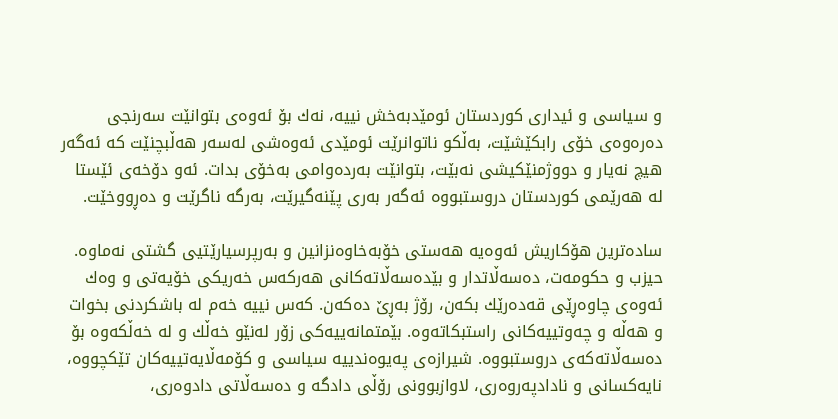و سیاسی و ئیداری كوردستان ئومێدبه‌خش نییه‌، نه‌ك بۆ ئه‌وه‌ی بتوانێت سه‌رنجی ده‌ره‌وه‌ی خۆی رابكێشێت، به‌ڵكو ناتوانرێت ئومێدی ئه‌وه‌شی له‌سه‌ر هه‌ڵبچنێت كه‌ ئه‌گه‌ر هیچ نه‌یار و دووژمنێكیشی نه‌بێت، بتوانێت به‌رده‌وامی به‌خۆی بدات. ئه‌و دۆخه‌ی ئێستا له‌ هه‌رێمی كوردستان دروستبووه‌ ئه‌گه‌ر به‌ری پێنه‌گیرێت، به‌رگه‌ ناگرێت و ده‌ڕووخێت.

ساده‌ترین هۆكاریش ئه‌وه‌یه‌ هه‌ستی خۆبه‌خاوه‌نزانین و به‌رپرسیارێتیی گشتی نه‌ماوه‌. حیزب و حكومه‌ت، ده‌سه‌ڵاتدار و بێده‌سه‌ڵاته‌كانی هه‌ركه‌س خه‌ریكی خۆیه‌تی و وه‌ك ئه‌وه‌ی چاوه‌ڕێی قه‌ده‌رێك بكه‌ن، رۆژ به‌ڕێ ده‌كه‌ن. كه‌س نییه‌ خه‌م له‌ باشكردنی بخوات و هه‌ڵه‌ و چه‌وتییه‌كانی راستبكاته‌وه‌. بێمتمانه‌ییه‌كی زۆر له‌نێو خه‌ڵك و له‌ خه‌ڵكه‌وه‌ بۆ ده‌سه‌ڵاته‌كه‌ی دروستبووه‌. شیرازه‌ی په‌یوه‌ندییه‌ سیاسی و كۆمه‌ڵایه‌تییه‌كان تێكچووه‌، نایه‌كسانی و نادادپه‌روه‌ری، لاوازبوونی رۆڵی دادگە و ده‌سه‌ڵاتی دادوه‌ری،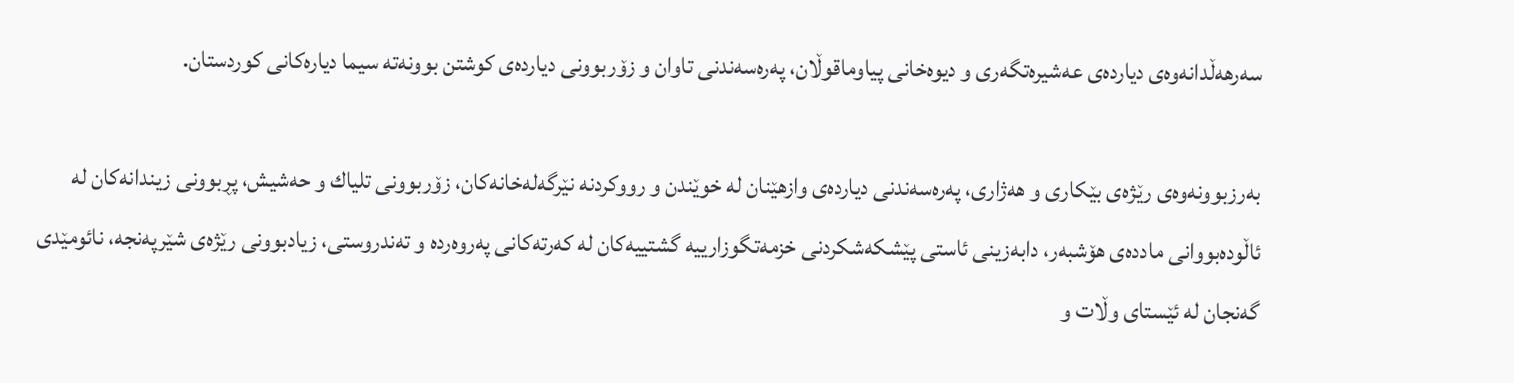سه‌رهه‌ڵدانه‌وه‌ی دیارده‌ی عه‌شیره‌تگه‌ری و دیوه‌خانی پیاوماقوڵان، په‌ره‌سه‌ندنی تاوان و زۆربوونی دیارده‌ی كوشتن بوونه‌ته‌ سیما دیاره‌كانی كوردستان.

به‌رزبوونه‌وه‌ی رێژه‌ی بێكاری و هه‌ژاری، په‌ره‌سه‌ندنی دیارده‌ی وازهێنان له‌ خوێندن و رووكردنه‌ نێرگه‌له‌خانه‌كان، زۆربوونی تلیاك و حه‌شیش، پڕبوونی زیندانه‌كان له‌ ئاڵوده‌بووانی مادده‌ی هۆشبه‌ر، دابه‌زینی ئاستی پێشكه‌شكردنی خزمه‌تگوزارییه‌ گشتییه‌كان له‌ كه‌رته‌كانی په‌روه‌رده ‌و ته‌ندروستی، زیادبوونی رێژه‌ی شێرپه‌نجه‌، نائومێدی گه‌نجان له‌ ئێستای وڵات و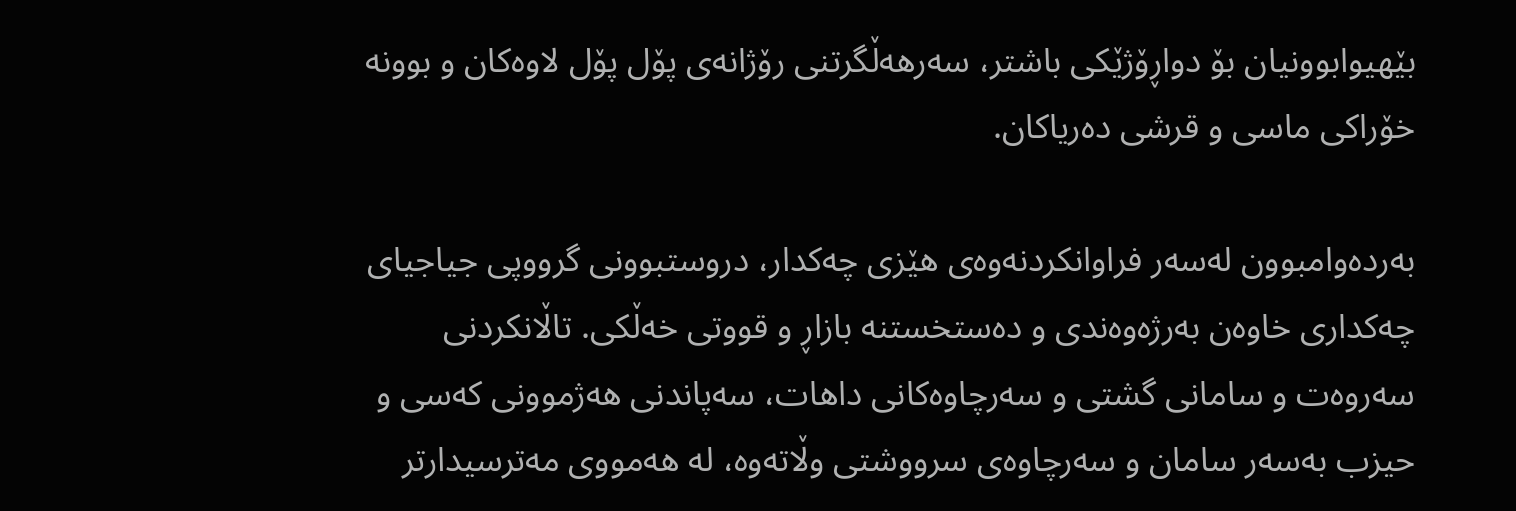بێهیوابوونیان بۆ دواڕۆژێكی باشتر، سه‌رهه‌ڵگرتنی رۆژانه‌ی پۆل پۆل لاوه‌كان و بوونه‌ خۆراكی ماسی و قرشی ده‌ریاكان.

به‌رده‌وامبوون له‌سه‌ر فراوانكردنه‌وه‌ی هێزی چه‌كدار، دروستبوونی گرووپی جیاجیای چه‌كداری خاوه‌ن به‌رژه‌وه‌ندی و ده‌ستخستنه‌ بازاڕ و قووتی خه‌ڵكی. تاڵانكردنی سه‌روه‌ت و سامانی گشتی و سه‌رچاوه‌كانی داهات، سه‌پاندنی هه‌ژموونی كه‌سی و حیزب به‌سه‌ر سامان و سه‌رچاوه‌ی سرووشتی وڵاته‌وه‌، له ‌هه‌مووی مه‌ترسیدارتر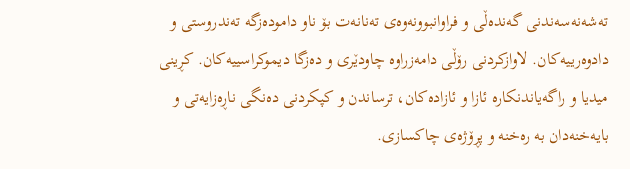ته‌شه‌نه‌سه‌ندنی گه‌نده‌ڵی و فراوانبوونه‌وه‌ی ته‌نانه‌ت بۆ ناو داموده‌زگە ته‌ندروستی و دادوه‌رییه‌كان. لاوازكردنی رۆڵی دامه‌زراوه‌ چاودێری و ده‌زگا دیموكراسییه‌كان. كڕینی میدیا و راگه‌یاندنكاره‌ ئازا و ئازاده‌كان، ترساندن و كپكردنی ده‌نگی ناڕه‌زایه‌تی و بایه‌خنه‌دان به‌ ره‌خنه‌ و پڕۆژه‌ی چاكسازی.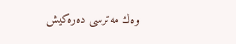وه‌ك مه‌ترسی ده‌ره‌كیش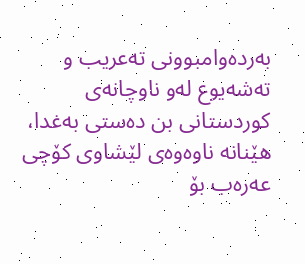به‌رده‌وامبوونی ته‌عریب و ته‌شه‌یوع له‌و ناوچانه‌ی كوردستانی بن ده‌ستی به‌غدا، هێنانه‌ ناوه‌وه‌ی لێشاوی كۆچی عه‌ره‌ب بۆ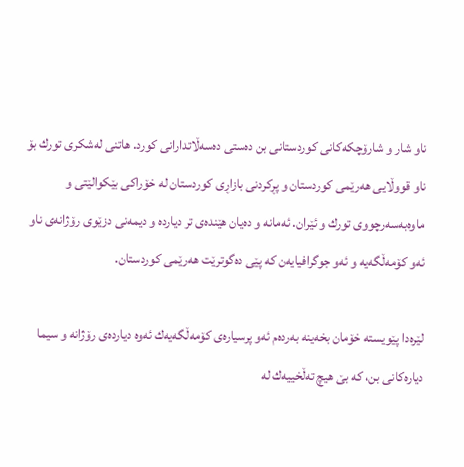ناو شار و شارۆچكه‌كانی كوردستانی بن ده‌ستی ده‌سه‌ڵاتدارانی كورد. هاتنی له‌شكری تورك بۆ ناو قووڵایی هه‌رێمی کوردستان و پڕكردنی بازاڕی كوردستان له‌ خۆراكی بێكوالێتی و ماوه‌به‌سه‌رچووی تورك و ئێران. ئه‌مانه‌ و ده‌یان هێنده‌ی تر دیارده‌ و دیمه‌نی دزێوی رۆژانه‌ی ناو ئه‌و كۆمه‌ڵگه‌یه‌ و ئه‌و جوگرافیایه‌ن كه‌ پێی ده‌گوترێت هه‌رێمی كوردستان.

لێره‌دا پێویسته‌ خۆمان بخه‌ینه‌ به‌رده‌م ئه‌و پرسیاره‌ی كۆمه‌ڵگەیه‌ك ئه‌وه‌ دیارده‌ی رۆژانه ‌و سیما دیاره‌كانی بن، كه‌ بێ هیچ ته‌ڵخییه‌ك له‌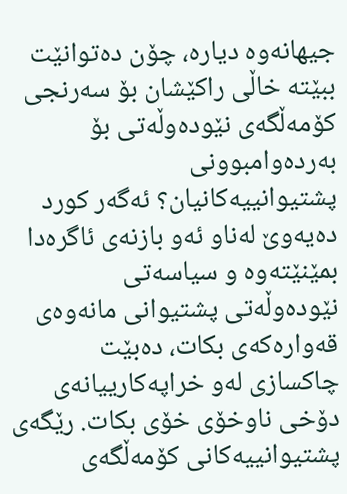جیهانه‌وه‌ دیاره‌، چۆن ده‌توانێت ببێته‌ خاڵی راكێشان بۆ سه‌رنجی كۆمه‌ڵگه‌ی نێوده‌وڵه‌تی بۆ به‌رده‌وامبوونی پشتیوانییه‌كانیان؟ ئه‌گه‌ر كورد ده‌یه‌وێ‌ له‌ناو ئه‌و بازنه‌ی ئاگره‌دا بمێنێته‌وه ‌و سیاسه‌تی نێوده‌وڵه‌تی پشتیوانی مانه‌وه‌ی قه‌واره‌كه‌ی بكات، ده‌بێت چاكسازی له‌و خراپه‌كارییانه‌ی دۆخی ناوخۆی خۆی بكات. رێگەی پشتیوانییه‌كانی كۆمه‌ڵگه‌ی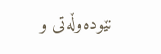نێوده‌وڵه‌تی و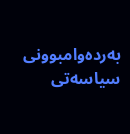به‌رده‌وامبوونی سیاسه‌تی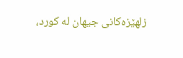زلهێزه‌كانی جیهان له‌ كورد،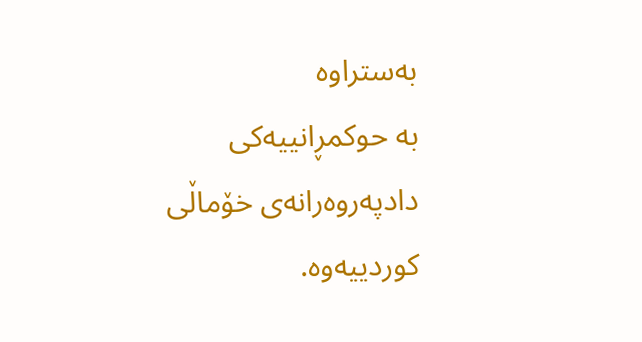به‌ستراوه‌ به ‌حوكمڕانییه‌كی دادپه‌روه‌رانه‌ی خۆماڵی كوردییه‌وه‌.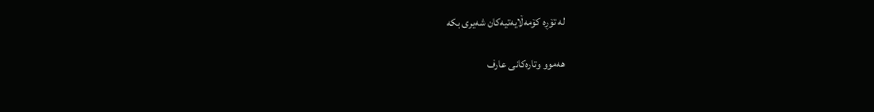لە تۆڕە کۆمەڵایەتیەکان شەیری بکە

هەموو وتارەکانی عارف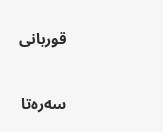قوربانی

سەرەتا